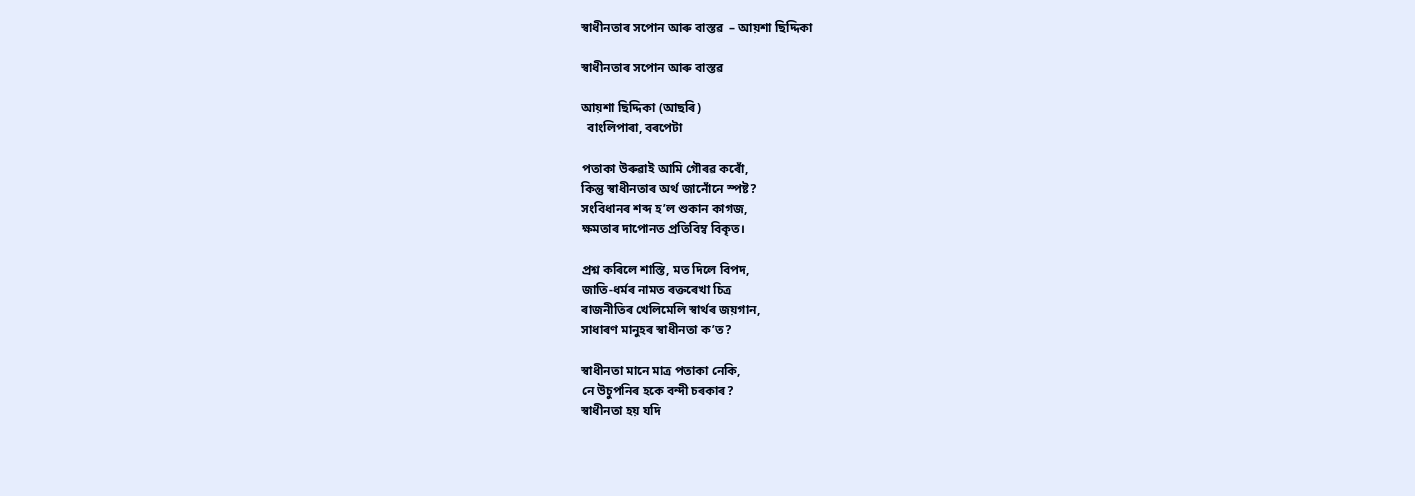স্বাধীনতাৰ সপোন আৰু বাস্তৱ  – আয়শা ছিদ্দিকা

স্বাধীনতাৰ সপোন আৰু বাস্তৱ

আয়শা ছিদ্দিকা (আছৰি)
  বাংলিপাৰা, বৰপেটা

পতাকা উৰুৱাই আমি গৌৰৱ কৰোঁ,
কিন্তু স্বাধীনতাৰ অৰ্থ জানোঁনে স্পষ্ট?
সংবিধানৰ শব্দ হ’ল শুকান কাগজ,
ক্ষমতাৰ দাপোনত প্ৰতিবিম্ব বিকৃত।

প্ৰশ্ন কৰিলে শাস্তি, মত দিলে বিপদ,
জাতি-ধৰ্মৰ নামত ৰক্তৰেখা চিত্ৰ
ৰাজনীতিৰ খেলিমেলি স্বাৰ্থৰ জয়গান,
সাধাৰণ মানুহৰ স্বাধীনতা ক’ত?

স্বাধীনতা মানে মাত্র পতাকা নেকি,
নে উচুপনিৰ হকে বন্দী চৰকাৰ?
স্বাধীনতা হয় যদি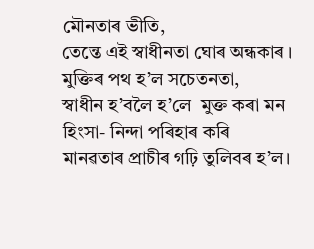মৌনতাৰ ভীতি,
তেন্তে এই স্বাধীনতা ঘোৰ অন্ধকাৰ ।
মুক্তিৰ পথ হ’ল সচেতনতা,
স্বাধীন হ’বলৈ হ’লে  মুক্ত কৰা মন
হিংসা- নিন্দা পৰিহাৰ কৰি
মানৱতাৰ প্ৰাচীৰ গঢ়ি তুলিবৰ হ’ল।